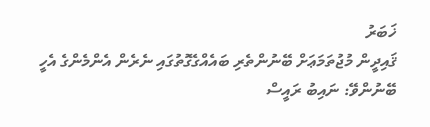ޚަބަރު
ޤައިދީން މުޖުތަމަޢަށް ބޭނުންތެރި ބައެއްގެގޮތުގައި ނެރެން އެންމެންގެ އެހީ ބޭނުންވޭ: ނައިބު ރައީސް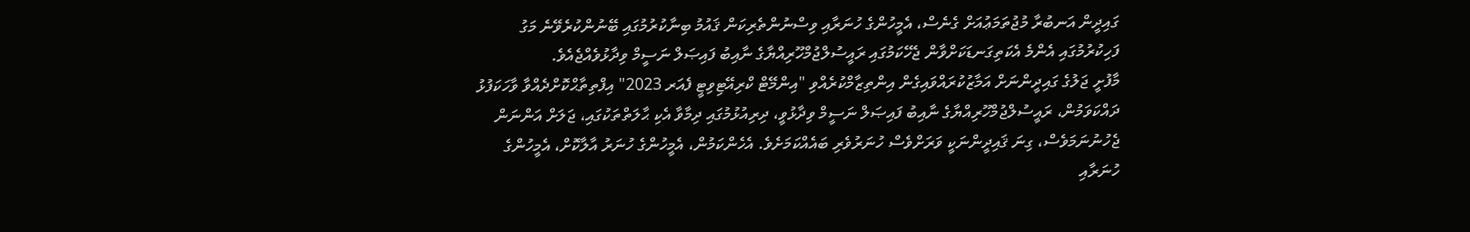ގައިދީން އަނބުރާ މުޖުތަމަޢުއަށް ގެނެސް، އެމީހުންގެ ހުނަރާއި ވިސްނުންތެރިކަން ޤައުމު ބިނާކުރުމުގައި ބޭނުންކުރެވޭނެ މަގު ފަހިކުރުމުގައި އެންމެ އެކަތިގަނޑަކަށްވާން ޖެހޭކަމުގައި ރައީސުލްޖުމްހޫރިއްޔާގެ ނާއިބު ފައިޞަލް ނަސީމް ވިދާޅުވެއްޖެއެވެ.
މާފުށީ ޖަލުގެ ގައިދީންނަށް އަމާޒުކުރައްވައިގެން އިންތިޒާމްކުރެއްވި "އިންމޭޓް ކްރިއޭޓިވިޓީ ފެއަރ 2023" އިފްތިތާޙްކޮށްދެއްވާ ވާހަކަފުޅު ދައްކަވަމުން، ރައީސުލްޖުމްހޫރިއްޔާގެ ނާއިބު ފައިޞަލް ނަސީމް ވިދާޅުވީ، ދިރިއުޅުމުގައި ދިމާވާ އެކި ޙާލަތްތަކުގައި، ޖަލަށް އަންނަން ޖެހުނުނަމަވެސް، ގިނަ ޤައިދީންނަކީ ވަރަށްވެސް ހުނަރުވެރި ބައެއްކަމަށެވެ. އެހެންކަމުން، އެމީހުންގެ ހުނަރު އާލާކޮށް، އެމީހުންގެ ހުނަރާއި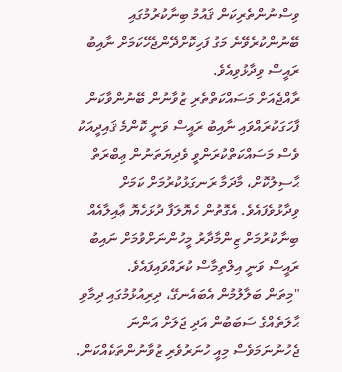ވިސްނުންތެރިކަން ޤައުމު ބިނާކުރުމުގައި ބޭނުންކުރެވޭނެ މަގު ފަހިކޮށްދޭންޖެހޭކަމަށް ނާއިބު ރައީސް ވިދާޅުވިއެވެ.
ރާއްޖެއަށް މަސައްކަތްތެރި ޒުވާނުން ބޭނުންވާކަން ފާހަގަކުރައްވައި ނާއިބު ރައީސް ވަނީ ކޮންމެ ޤައިދީއަކު ވެސް މަސައްކަތްކުރަންވީ ވެދިޔަތަނުން ޢިބްރަތް ޙާސިލުކޮށް، މާދަމާ ރަނގަޅުކުރުމަށް ކަމަށް ވިދާޅުވެފައެވެ. އެގޮތުން ހެޔޮލަފާ ދުޅަހެޔޮ ޢާއިލާއެއް ބިނާކުރުމަށް ޒިންމާދާރު މީހުންނަށްވުމަށް ނައިބު ރައީސް ވަނީ އިލްތިމާސް ކުރައްވައިފައެވެ.
"މިތަން ބަލާލުމުން އެބައެނގޭ، ދިރިއުޅުމުގައި ދިމާވި ޙާލަތެއްގެ ސަބަބުން އަދި ޖަލަށް އަންނަ ޖެހުނުނަމަވެސް މިއީ ހުނަރުވެރި ޒުވާނުންތަކެއްކަން.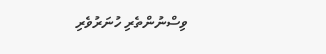ވިސްނުންތެރި ހުނަރުވެރި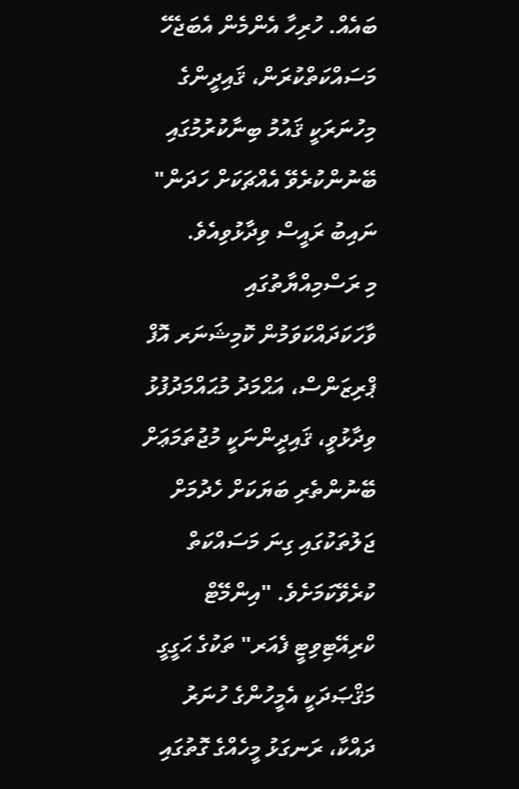ބައެއް. ހުރިހާ އެންމެން އެބަޖެހޭ މަސައްކަތްކުރަން، ޤައިދީންގެ މިހުނަރަކީ ޤައުމު ބިނާކުރުމުގައި ބޭނުންކުރެވޭ އެއްޗަކަށް ހަދަން" ނައިބު ރައީސް ވިދާޅުވިއެވެ.
މި ރަސްމިއްޔާތުގައި ވާހަކަދައްކަވަމުން ކޮމިޝަނަރ އޮފް ޕްރިޒަންސް، އަޙްމަދު މުޙައްމަދުފުޅު ވިދާޅުވީ، ޤައިދީންނަކީ މުޖުތަމަޢަށް ބޭނުންތެރި ބަޔަކަށް ހެދުމަށް ޖަލުތަކުގައި ގިނަ މަސައްކަތް ކުރެވޭކަމަށެވެ. "އިންމޭޓް ކްރިއޭޓިވިޓީ ފެއަރ" ތަކުގެ ޙަގީގީ މަޤްޞަދަކީ އެމީހުންގެ ހުނަރު ދައްކާ، ރަނގަޅު މީހެއްގެ ގޮތުގައި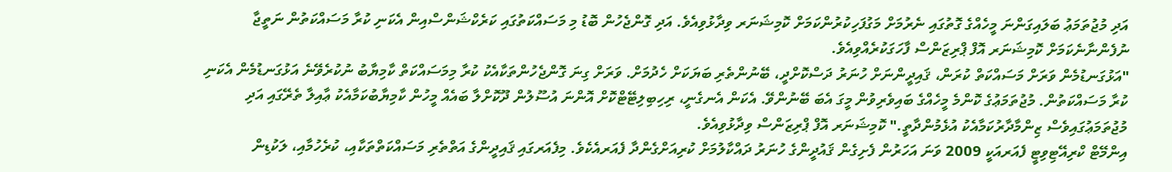އަދި މުޖުތަމަޢު ބަލައިގަންނަ މީހެއްގެ ގޮތުގައި ނެރުމަށް މަގުފަހިކުރުންކަމަށް ކޮމިޝަނަރ ވިދާޅުވިއެވެ. އަދި ގޮންޖެހުން ބޮޑު މި މަސައްކަތުގައި ކަރެކްޝަންސްއިން އެކަނި ކުރާ މަސައްކަތުން ނަތީޖާ ނުފެންނާނެކަމަށް ކޮމިޝަނަރ އޮފް ޕްރިޒަންސް ފާހަގަކުރެއްވިއެވެ.
"އަޅުގަނޑުމެން ވަރަށް މަސައްކަތް ކުރަން، ޤައިދީންނަށް ހުނަރު ދަސްކޮށްދީ، ބޭނުންތެރި ބަޔަކަށް ހެދުމަށް. ވަރަށް ގިނަ ގޮންޖެހުންތަކާއެކު ކުރާ މިމަސައްކަތް ކާމިޔާބު ނުކުރެވޭނެ އަޅުގަނޑުމެން އެކަނި ކުރާ މަސައްކަތުން. މުޖުތަމަޢުގެ ކޮންމެ މީހެއްގެ ބައިވެރިވުން މީގަ އެބަ ބޭނުންވޭ. އެކަން އެނގެނީ، ރިހިބިލިޓޭޓްކޮށް އޮންނަ އުސޫލުން ދޫކޮށްލާ ބައެއް މީހުން ކާމިޔާބުކަމާއެކު ޢާއިލާ ތެރޭގައި އަދި މުޖުތަމަޢުގައިވެސް ޒިންމާދާރުކަމާއެކު އުޅެމުންދާތީ." ކޮމިޝަނަރ އޮފް ޕްރިޒަންސް ވިދާޅުވިއެވެ.
އިންމޭޓް ކްރިއޭޓިވިޓީ ފެއަރއަކީ 2009 ވަނަ އަހަރުން ފެށިގެން ޤައުދީންގެ ހުނަރު ދައްކާލުމަށް ކުރިއަށްގެންދާ ފެއަރއެކެވެ. މިފެއަރގައި ޤައިދީންގެ އަތްތެރި މަސައްކަތްތަކާއި، ކުރެހުމާއި، ލަކުޑިން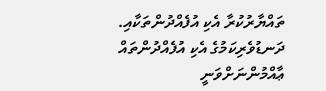ތައްޔާރުކުރާ އެކި އުފެއްދުންތަކާއި. ދަނޑުވެރިކަމުގެ އެކި އުފެއްދުންތައް ޢާއްމުންނަށްވަނީ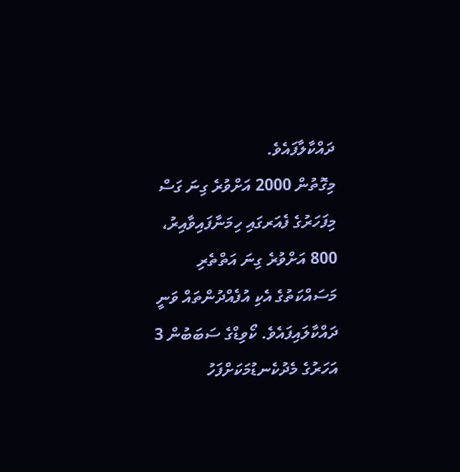ދައްކާލާފައެވެ.
މިގޮތުން 2000 އަށްވުރެ ގިނަ ގަސް މިފަހަރުގެ ފެއަރގައި ހިމަނާފައިވާއިރު، 800 އަށްވުރެ ގިނަ އަތްތެރި މަސައްކަތުގެ އެކި އުފެއްދުންތައް ވަނީ ދައްކާލައިފައެވެ. ކޯވިޑްގެ ސަބަބުން 3 އަހަރުގެ މެދުކެނޑުމަކަށްފަހު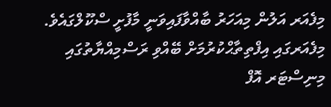މިފެއަރ އަލުން މިއަހަރު ބާއްވާފައިވަނީ މާފުށީ ސްކޫލްގައެވެ. މިފެއަރގައި އިފްތިތާޙްކުރުމަށް ބޭއްވި ރަސްމިއްޔާތުގައި މިނިސްޓަރ އޮފް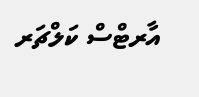އާރޓްސް ކަލްޗަރ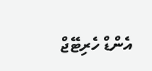އެންޑް ހެރިޓޭޖް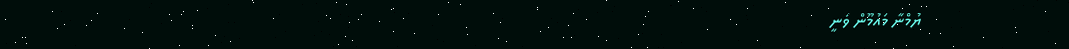ޔުމްނާ މައުމޫން ވަނީ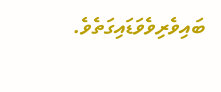ބައިވެރިވެވަޑައިގަތެވެ.